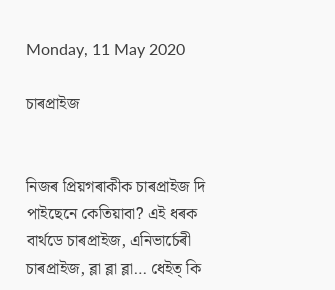Monday, 11 May 2020

চাৰপ্ৰাইজ


নিজৰ প্ৰিয়গৰাকীক চাৰপ্ৰাইজ দি পাইছেনে কেতিয়াবা? এই ধৰক বাৰ্থডে চাৰপ্ৰাইজ, এনিভাৰ্চেৰী চাৰপ্ৰাইজ, ব্লা ব্লা ব্লা… ধেইত্ কি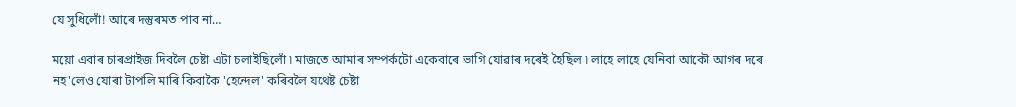যে সুধিলোঁ! আৰে দস্তুৰমত পাব না…

ময়ো এবাৰ চাৰপ্ৰাইজ দিবলৈ চেষ্টা এটা চলাইছিলোঁ ৷ মাজতে আমাৰ সম্পৰ্কটো একেবাৰে ভাগি যোৱাৰ দৰেই হৈছিল ৷ লাহে লাহে যেনিবা আকৌ আগৰ দৰে নহ'লেও যোৰা টাপলি মাৰি কিবাকৈ 'হেন্দেল' কৰিবলৈ যথেষ্ট চেষ্টা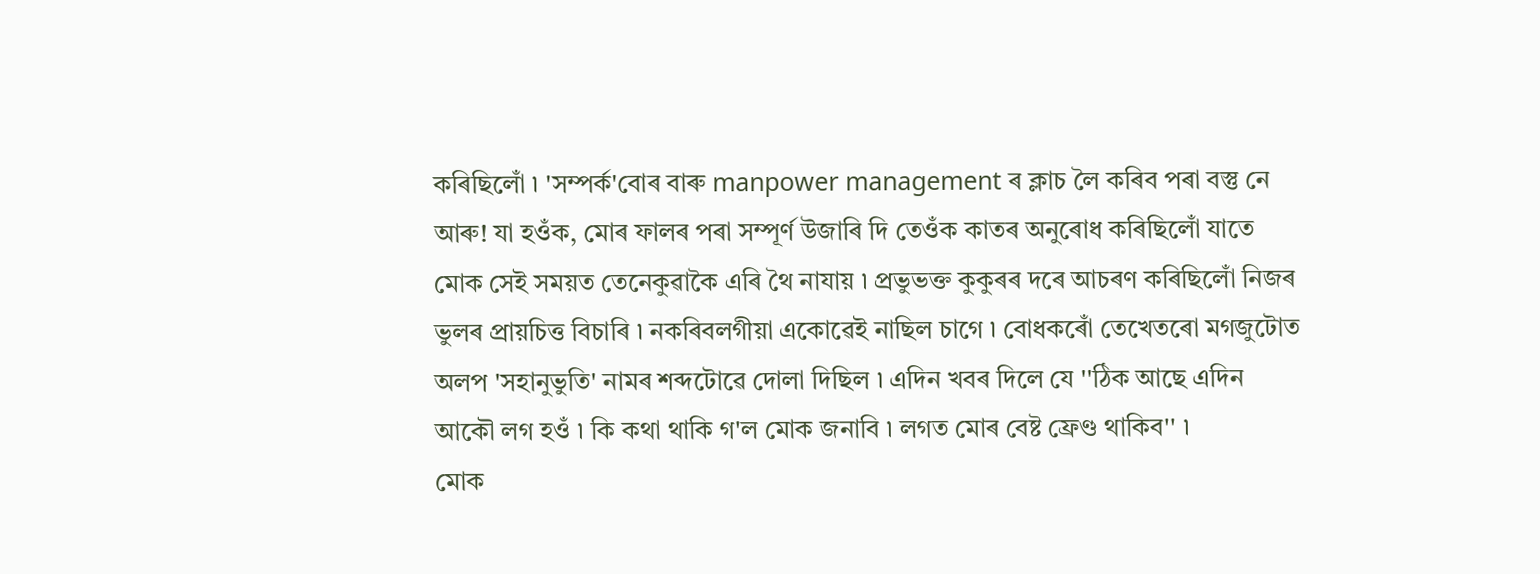কৰিছিলোঁ ৷ 'সম্পৰ্ক'বোৰ বাৰু manpower management ৰ ক্লাচ লৈ কৰিব পৰা বস্তু নে আৰু! যা হওঁক, মোৰ ফালৰ পৰা সম্পূৰ্ণ উজাৰি দি তেওঁক কাতৰ অনুৰোধ কৰিছিলোঁ যাতে মোক সেই সময়ত তেনেকুৱাকৈ এৰি থৈ নাযায় ৷ প্ৰভুভক্ত কুকুৰৰ দৰে আচৰণ কৰিছিলোঁ নিজৰ ভুলৰ প্ৰায়চিত্ত বিচাৰি ৷ নকৰিবলগীয়া একোৱেই নাছিল চাগে ৷ বোধকৰোঁ তেখেতৰো মগজুটোত অলপ 'সহানুভুতি' নামৰ শব্দটোৱে দোলা দিছিল ৷ এদিন খবৰ দিলে যে ''ঠিক আছে এদিন আকৌ লগ হওঁ ৷ কি কথা থাকি গ'ল মোক জনাবি ৷ লগত মোৰ বেষ্ট ফ্ৰেণ্ড থাকিব'' ৷
মোক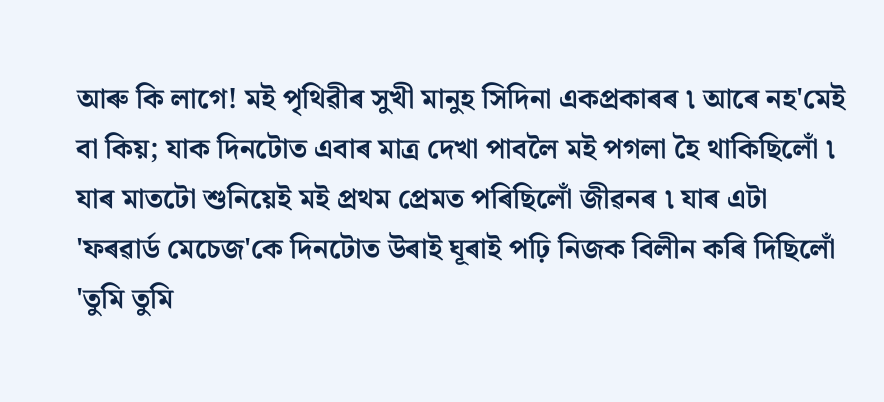আৰু কি লাগে! মই পৃথিৱীৰ সুখী মানুহ সিদিনা একপ্ৰকাৰৰ ৷ আৰে নহ'মেই বা কিয়; যাক দিনটোত এবাৰ মাত্ৰ দেখা পাবলৈ মই পগলা হৈ থাকিছিলোঁ ৷ যাৰ মাতটো শুনিয়েই মই প্ৰথম প্ৰেমত পৰিছিলোঁ জীৱনৰ ৷ যাৰ এটা 'ফৰৱাৰ্ড মেচেজ'কে দিনটোত উৰাই ঘূৰাই পঢ়ি নিজক বিলীন কৰি দিছিলোঁ 'তুমি তুমি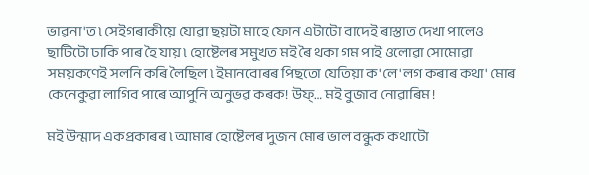ভাৱনা'ত ৷ সেইগৰাকীয়ে যোৱা ছয়টা মাহে ফোন এটাটো বাদেই ৰাস্তাত দেখা পালেও ছাটিটো ঢাকি পাৰ হৈ যায় ৷ হোষ্টেলৰ সমুখত মই ৰৈ থকা গম পাই ওলোৱা সোমোৱা সময়কণেই সলনি কৰি লৈছিল ৷ ইমানবোৰৰ পিছতো যেতিয়া ক'লে 'লগ কৰাৰ কথা' মোৰ কেনেকুৱা লাগিব পাৰে আপুনি অনুভৱ কৰক! উফ্… মই বুজাব নোৱাৰিম !

মই উন্মাদ একপ্ৰকাৰৰ ৷ আমাৰ হোষ্টেলৰ দুজন মোৰ ভাল বন্ধুক কথাটো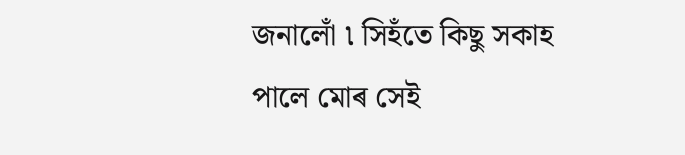জনালোঁ ৷ সিহঁতে কিছু সকাহ পালে মোৰ সেই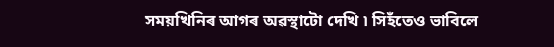সময়খিনিৰ আগৰ অৱস্থাটো দেখি ৷ সিহঁতেও ভাবিলে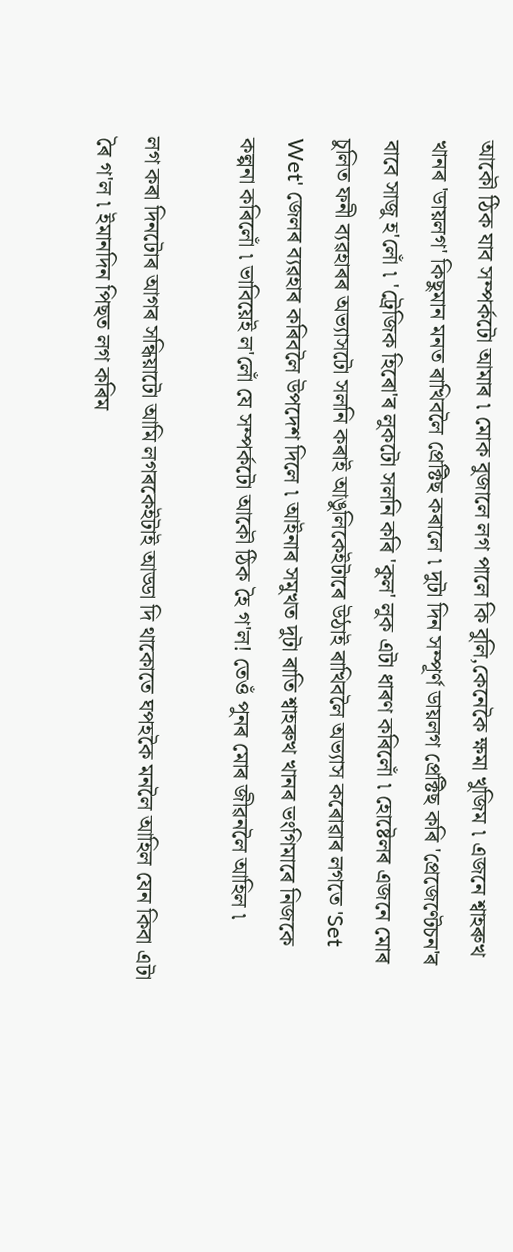আকৌ ঠিক যাব সম্পৰ্কটো আমাৰ ৷ মোক বুজালে লগ পালে কি বুলি,কেনেকৈ ক্ষমা খুজিম ৷ এজনে শ্বাহৰুখ খানৰ 'ডায়লগ' কিছুমান মনত ৰাখিবলৈ প্ৰেক্টিছ কৰালে ৷ দুটা দিন সম্পূৰ্ণ ডায়লগ প্ৰেক্টিছ কৰি 'প্ৰেজেণ্টেচন'ৰ বাবে সাজু হ'লোঁ ৷ 'ট্ৰেজিক হিৰো'ৰ লুকটো সলনি কৰি 'কুল' লুক এটা ধাৰণ কৰিলোঁ ৷ হোষ্টেলৰ এজনে মোৰ চুলিত ফনী ব্যৱহাৰৰ অভ্যাসটো সলনি কৰাই আঙুলিকেইটাৰে উঠাই ৰাখিবলৈ অভ্যাস কৰোৱাৰ লগতে 'Set Wet' জেলৰ ব্যৱহাৰ কৰিবলৈ উপদেশ দিলে ৷ আইনাৰ সমুখত দুটা ৰাতি শ্বাহৰুখ খানৰ ভংগিমাৰে নিজকে কল্পনা কৰিলোঁ ৷ ভাবিয়েই ল'লোঁ যে সম্পৰ্কটো আকৌ ঠিক হৈ গ'ল! তেওঁ পুনৰ মোৰ জীৱনলৈ আহিল ৷

লগ কৰা দিনটোৰ আগৰ সন্ধিয়াটো আমি লগৰকেইটাই আড্ডা দি থাকোতে ঘপহকৈ মনলৈ আহিল যেন কিবা এটা ৰৈ গ'ল ৷ ইমানদিন পিছত লগ কৰিম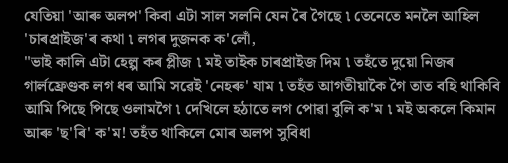যেতিয়া 'আৰু অলপ' কিবা এটা সাল সলনি যেন ৰৈ গৈছে ৷ তেনেতে মনলৈ আহিল 'চাৰপ্ৰাইজ'ৰ কথা ৷ লগৰ দুজনক ক'লোঁ,
"ভাই কালি এটা হেল্প কৰ প্লীজ ৷ মই তাইক চাৰপ্ৰাইজ দিম ৷ তহঁতে দুয়ো নিজৰ গাৰ্লফ্ৰেণ্ডক লগ ধৰ আমি সৱেই 'নেহৰু' যাম ৷ তহঁত আগতীয়াকৈ গৈ তাত বহি থাকিবি আমি পিছে পিছে ওলামগৈ ৷ দেখিলে হঠাতে লগ পোৱা বুলি ক'ম ৷ মই অকলে কিমান আৰু 'ছ'ৰি' ক'ম! তহঁত থাকিলে মোৰ অলপ সুবিধা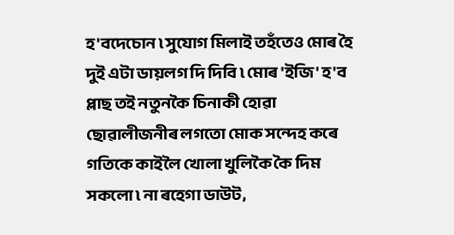হ'বদেচোন ৷ সুযোগ মিলাই তহঁতেও মোৰ হৈ দুই এটা ডায়লগ দি দিবি ৷ মোৰ 'ইজি' হ'ব প্লাছ তই নতুনকৈ চিনাকী হোৱা ছোৱালীজনীৰ লগতো মোক সন্দেহ কৰে গতিকে কাইলৈ খোলা খুলিকৈ কৈ দিম সকলো ৷ না ৰহেগা ডাউট,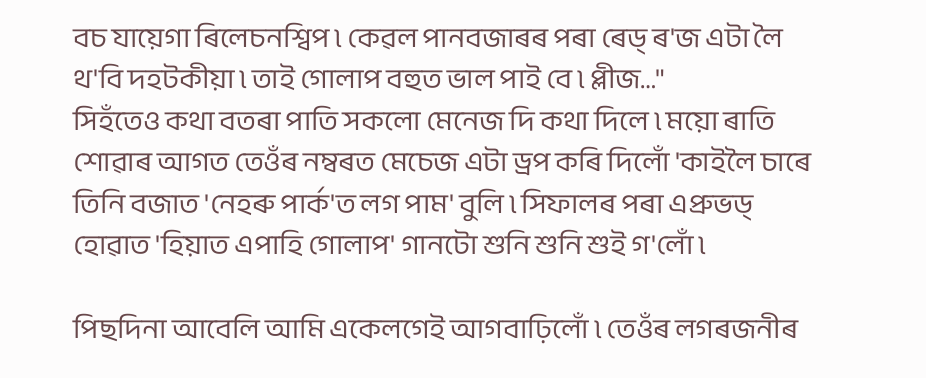বচ যায়েগা ৰিলেচনশ্বিপ ৷ কেৱল পানবজাৰৰ পৰা ৰেড্ ৰ'জ এটা লৈ থ'বি দহটকীয়া ৷ তাই গোলাপ বহুত ভাল পাই বে ৷ প্লীজ…"
সিহঁতেও কথা বতৰা পাতি সকলো মেনেজ দি কথা দিলে ৷ ময়ো ৰাতি শোৱাৰ আগত তেওঁৰ নম্বৰত মেচেজ এটা ড্ৰপ কৰি দিলোঁ 'কাইলৈ চাৰে তিনি বজাত 'নেহৰু পাৰ্ক'ত লগ পাম' বুলি ৷ সিফালৰ পৰা এপ্ৰুভড্ হোৱাত 'হিয়াত এপাহি গোলাপ' গানটো শুনি শুনি শুই গ'লোঁ ৷

পিছদিনা আবেলি আমি একেলগেই আগবাঢ়িলোঁ ৷ তেওঁৰ লগৰজনীৰ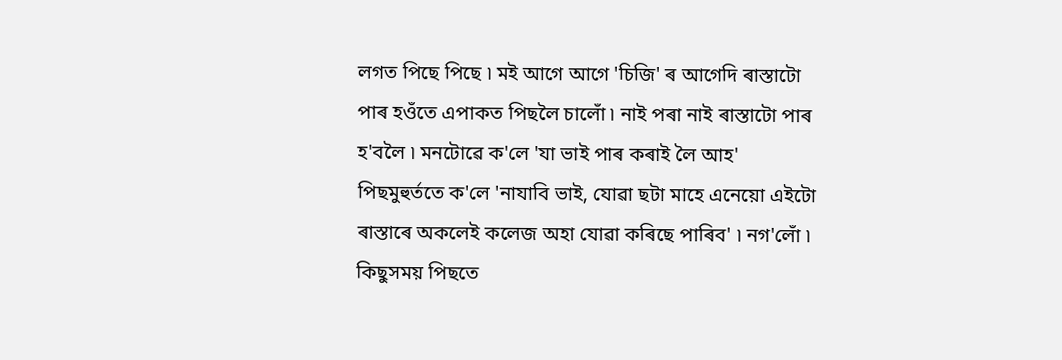লগত পিছে পিছে ৷ মই আগে আগে 'চিজি' ৰ আগেদি ৰাস্তাটো পাৰ হওঁতে এপাকত পিছলৈ চালোঁ ৷ নাই পৰা নাই ৰাস্তাটো পাৰ হ'বলৈ ৷ মনটোৱে ক'লে 'যা ভাই পাৰ কৰাই লৈ আহ' পিছমুহুৰ্ততে ক'লে 'নাযাবি ভাই, যোৱা ছটা মাহে এনেয়ো এইটো ৰাস্তাৰে অকলেই কলেজ অহা যোৱা কৰিছে পাৰিব' ৷ নগ'লোঁ ৷ কিছুসময় পিছতে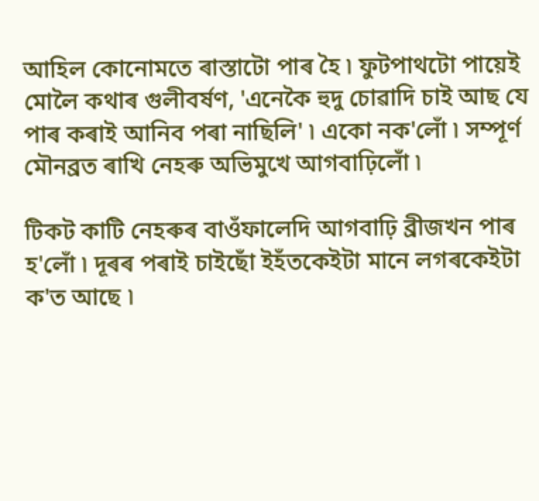আহিল কোনোমতে ৰাস্তাটো পাৰ হৈ ৷ ফুটপাথটো পায়েই মোলৈ কথাৰ গুলীবৰ্ষণ, 'এনেকৈ হুদু চোৱাদি চাই আছ যে পাৰ কৰাই আনিব পৰা নাছিলি' ৷ একো নক'লোঁ ৷ সম্পূৰ্ণ মৌনব্ৰত ৰাখি নেহৰু অভিমুখে আগবাঢ়িলোঁ ৷

টিকট কাটি নেহৰুৰ বাওঁফালেদি আগবাঢ়ি ব্ৰীজখন পাৰ হ'লোঁ ৷ দূৰৰ পৰাই চাইছোঁ ইহঁতকেইটা মানে লগৰকেইটা ক'ত আছে ৷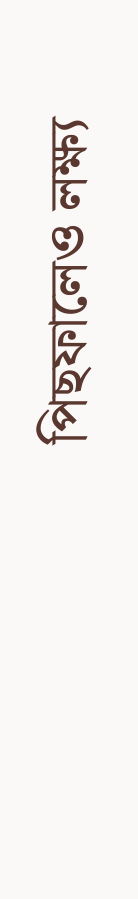পিছফালেও লক্ষ্য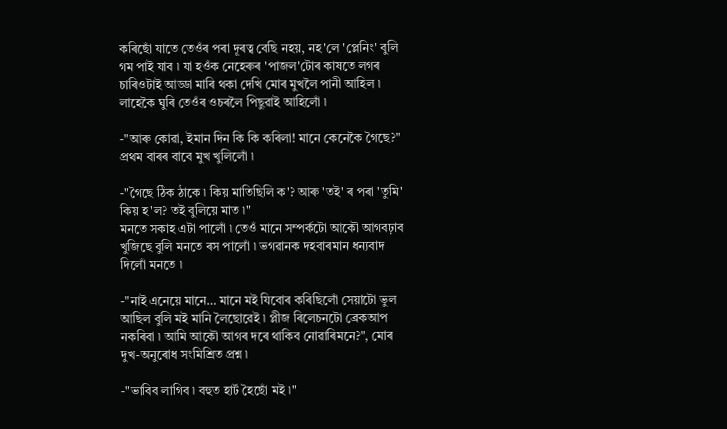কৰিছোঁ যাতে তেওঁৰ পৰা দূৰত্ব বেছি নহয়, নহ'লে 'প্লেনিং' বুলি গম পাই যাব ৷ যা হওঁক নেহেৰুৰ 'পাজল'টোৰ কাষতে লগৰ চাৰিওটাই আড্ডা মাৰি থকা দেখি মোৰ মুখলৈ পানী আহিল ৷ লাহেকৈ ঘুৰি তেওঁৰ ওচৰলৈ পিছুৱাই আহিলোঁ ৷

-"আৰু কোৱা, ইমান দিন কি কি কৰিলা! মানে কেনেকৈ গৈছে?" প্ৰথম বাৰৰ বাবে মুখ খুলিলোঁ ৷

-"গৈছে ঠিক ঠাকে ৷ কিয় মাতিছিলি ক'? আৰু 'তই' ৰ পৰা 'তুমি' কিয় হ'ল? তই বুলিয়ে মাত ৷"
মনতে সকাহ এটা পালোঁ ৷ তেওঁ মানে সম্পৰ্কটো আকৌ আগবঢ়াব খুজিছে বুলি মনতে ৰস পালোঁ ৷ ভগৱানক দহবাৰমান ধন্যবাদ দিলোঁ মনতে ৷

-"নাই এনেয়ে মানে… মানে মই যিবোৰ কৰিছিলোঁ সেয়াটো ভুল আছিল বুলি মই মানি লৈছোৱেই ৷ প্লীজ ৰিলেচনটো ব্ৰেকআপ নকৰিবা ৷ আমি আকৌ আগৰ দৰে থাকিব নোৱাৰিমনে?", মোৰ দুখ-অনুৰোধ সংমিশ্ৰিত প্ৰশ্ন ৷

-"ভাবিব লাগিব ৷ বহুত হাৰ্ট হৈছোঁ মই ৷"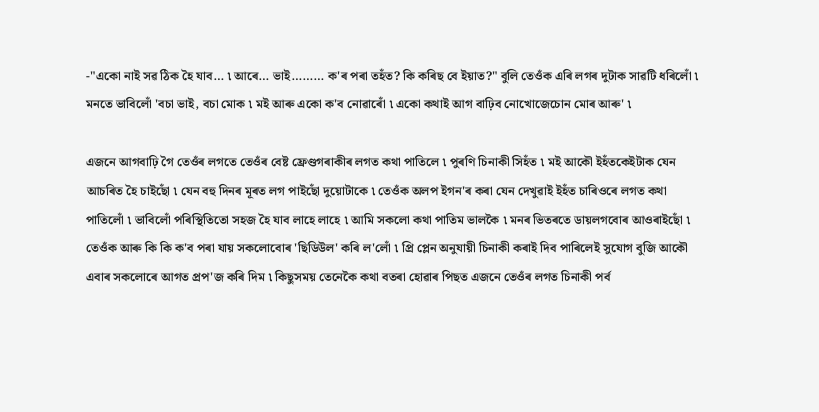-"একো নাই সৱ ঠিক হৈ যাব… ৷ আৰে… ভাই……… ক'ৰ পৰা তহঁত? কি কৰিছ বে ইয়াত?" বুলি তেওঁক এৰি লগৰ দুটাক সাৱটি ধৰিলোঁ ৷ মনতে ভাবিলোঁ 'বচা ভাই, বচা মোক ৷ মই আৰু একো ক'ব নোৱাৰোঁ ৷ একো কথাই আগ বাঢ়িব নোখোজেচোন মোৰ আৰু' ৷

এজনে আগবাঢ়ি গৈ তেওঁৰ লগতে তেওঁৰ বেষ্ট ফ্ৰেণ্ডগৰাকীৰ লগত কথা পাতিলে ৷ পুৰণি চিনাকী সিহঁত ৷ মই আকৌ ইহঁতকেইটাক যেন আচৰিত হৈ চাইছোঁ ৷ যেন বহু দিনৰ মূৰত লগ পাইছোঁ দুয়োটাকে ৷ তেওঁক অলপ ইগন'ৰ কৰা যেন দেখুৱাই ইহঁত চাৰিওৰে লগত কথা পাতিলোঁ ৷ ভাবিলোঁ পৰিস্থিতিতো সহজ হৈ যাব লাহে লাহে ৷ আমি সকলো কথা পাতিম ভালকৈ ৷ মনৰ ভিতৰতে ডায়লগবোৰ আওৰাইছোঁ ৷ তেওঁক আৰু কি কি ক'ব পৰা যায় সকলোবোৰ 'ছিডিউল' কৰি ল'লোঁ ৷ প্ৰি প্লেন অনুযায়ী চিনাকী কৰাই দিব পাৰিলেই সুযোগ বুজি আকৌ এবাৰ সকলোৰে আগত প্ৰপ'জ কৰি দিম ৷ কিছুসময় তেনেকৈ কথা বতৰা হোৱাৰ পিছত এজনে তেওঁৰ লগত চিনাকী পৰ্ব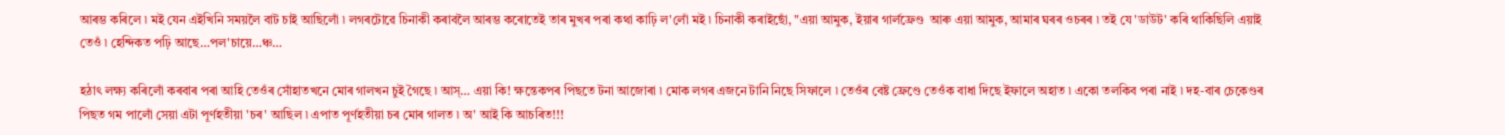আৰম্ভ কৰিলে ৷ মই যেন এইখিনি সময়লৈ বাট চাই আছিলোঁ ৷ লগৰটোৱে চিনাকী কৰাবলৈ আৰম্ভ কৰোতেই তাৰ মুখৰ পৰা কথা কাঢ়ি ল'লোঁ মই ৷ চিনাকী কৰাইছোঁ, "এয়া আমুক, ইয়াৰ গাৰ্লফ্ৰেণ্ড  আৰু এয়া আমুক, আমাৰ ঘৰৰ ওচৰৰ ৷ তই যে 'ডাউট' কৰি থাকিছিলি এয়াই তেওঁ ৷ হেন্দিকত পঢ়ি আছে…পল'চায়ে…ঞ্চ…

হঠাৎ লক্ষ্য কৰিলোঁ কৰবাৰ পৰা আহি তেওঁৰ সোঁহাতখনে মোৰ গালখন চুই গৈছে ৷ আস্… এয়া কি! ক্ষন্তেকপৰ পিছতে টনা আজোৰা ৷ মোক লগৰ এজনে টানি নিছে সিফালে ৷ তেওঁৰ বেষ্ট ফ্ৰেণ্ডে তেওঁক বাধা দিছে ইফালে অহাত ৷ একো তলকিব পৰা নাই ৷ দহ-বাৰ চেকেণ্ডৰ পিছত গম পালোঁ সেয়া এটা পূৰ্ণহতীয়া 'চৰ' আছিল ৷ এপাত পূৰ্ণহতীয়া চৰ মোৰ গালত ৷ অ' আই কি আচৰিত!!!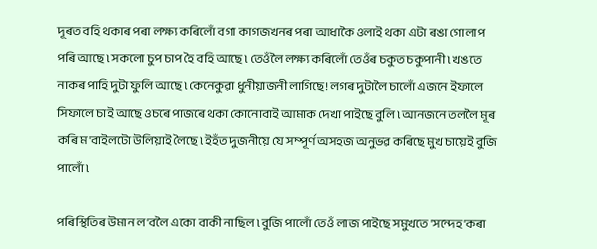দূৰত বহি থকাৰ পৰা লক্ষ্য কৰিলোঁ বগা কাগজখনৰ পৰা আধাকৈ ওলাই থকা এটা ৰঙা গোলাপ পৰি আছে ৷ সকলো চুপ চাপ হৈ বহি আছে ৷ তেওঁলৈ লক্ষ্য কৰিলোঁ তেওঁৰ চকুত চকুপানী ৷ খঙতে নাকৰ পাহি দুটা ফুলি আছে ৷ কেনেকুৱা ধুনীয়াজনী লাগিছে! লগৰ দুটালৈ চালোঁ এজনে ইফালে সিফালে চাই আছে ওচৰে পাজৰে থকা কোনোবাই আমাক দেখা পাইছে বুলি ৷ আনজনে তললৈ মূৰ কৰি ম'বাইলটো উলিয়াই লৈছে ৷ ইহঁত দুজনীয়ে যে সম্পূৰ্ণ অসহজ অনুভৱ কৰিছে মুখ চায়েই বুজি পালোঁ ৷

পৰিস্থিতিৰ উমান ল'বলৈ একো বাকী নাছিল ৷ বুজি পালোঁ তেওঁ লাজ পাইছে সমুখতে 'সন্দেহ'কৰা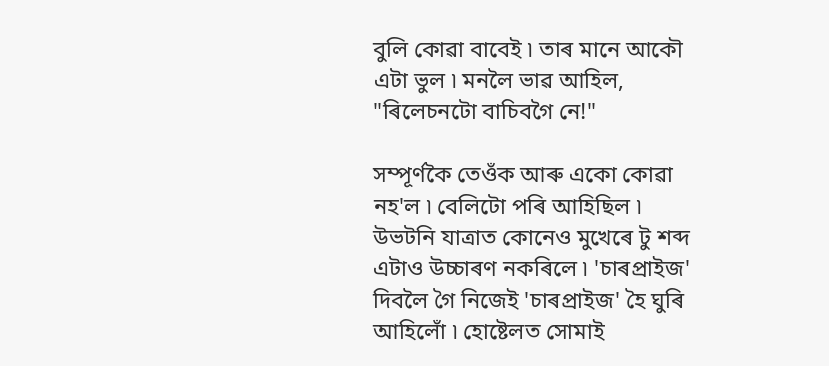বুলি কোৱা বাবেই ৷ তাৰ মানে আকৌ এটা ভুল ৷ মনলৈ ভাৱ আহিল, "ৰিলেচনটো বাচিবগৈ নে!"

সম্পূৰ্ণকৈ তেওঁক আৰু একো কোৱা নহ'ল ৷ বেলিটো পৰি আহিছিল ৷ উভটনি যাত্ৰাত কোনেও মুখেৰে টু শব্দ এটাও উচ্চাৰণ নকৰিলে ৷ 'চাৰপ্ৰাইজ' দিবলৈ গৈ নিজেই 'চাৰপ্ৰাইজ' হৈ ঘুৰি আহিলোঁ ৷ হোষ্টেলত সোমাই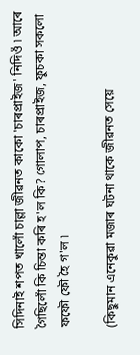সিদিনাই শপত খালোঁ চাল্লা জীৱনত কাকো 'চাৰপ্ৰাইজ' নিদিওঁ ৷ আৰে গৈছিলোঁ কি চিন্তা কৰি হ'ল কি? গোলাপ, চাৰপ্ৰাইজ, ফুচকা সকলো ফফৌ ফৌ হৈ গ'ল ৷

(কিছুমান এনেকুৱা মজাৰ ঘটনা থাকে জীৱনত সেয়ে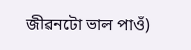জীৱনটো ভাল পাওঁ)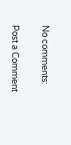No comments:

Post a Comment